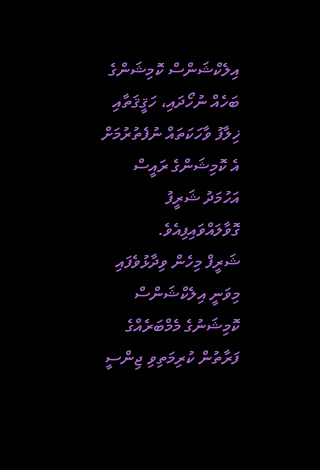އިލެކްޝަންސް ކޮމިޝަންގެ ބަހެއް ނުހޯދައި، ހަޤީޤަތާއި ޚިލާފު ވާހަކަތައް ނުފެތުރުމަށް އެ ކޮމިޝަންގެ ރައީސް އަހުމަދު ޝަރީފު ގޮވާލައްވައިފިއެވެ.
ޝަރީފް މިހެން ވިދާޅުވެފައި މިވަނީ އިލެކްޝަންސް ކޮމިޝަނުގެ މެމްބަރެއްގެ ފަރާތުން ކުރިމަތިވި ޖިންސީ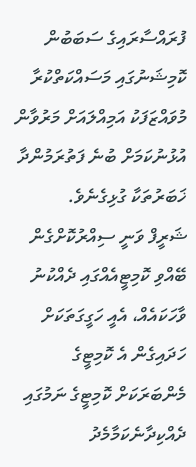ފުރައްސާރައިގެ ސަބަބުން ކޮމިޝަނުގައި މަސައްކަތްކުރާ މުވައްޒަފަކު އަމިއްލައަށް މަރުވާން އުޅުނުކަމަށް ބުނެ ފަތުރަމުންދާ ޚަބަރުތަކާ ގުޅިގެނެވެ.
ޝަރީފް ވަނީ ސިއްރުކޮށްގެން ބޭއްވި ކޮމިޓީއެއްގައި ދެއްކުނު ވާހަކައެއް، އެއީ ހަގީގަތަކަށް ހަދައިގެން އެ ކޮމިޓީގެ މެންބަރަކަށް ކޮމިޓީގެ ނަމުގައި ދެއްކިދާނެކަމާމެދު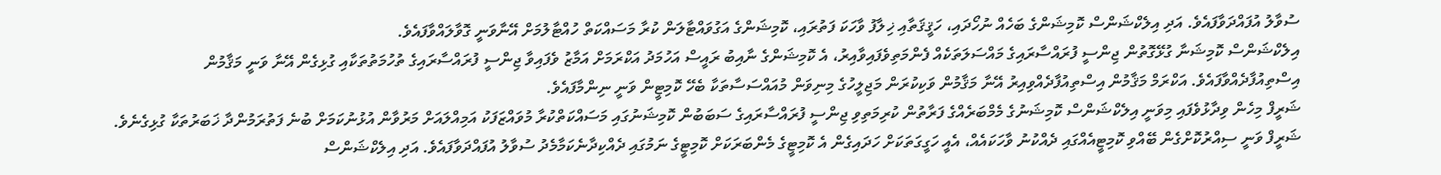ސުވާލު އުފައްދަވާފައެވެ. އަދި އިލެކްޝަންސް ކޮމިޝަންގެ ބަހެއް ނުހޯދައި، ހަޤީޤަތާއި ޚިލާފު ވާހަކަ ފަތުރައި، ކޮމިޝަންގެ އަގުވައްޓާލަން ކުރާ މަސައްކަތް ހުއްޓާލުމަށް އޭނާވަނީ ގޮވާލައްވާފައެވެ.
އިލެކްޝަންސް ކޮމިޝަނާ ގުޅޭގޮތުން ޖިންސީ ފުރައްސާރައިގެ މައްސަލަތަކެއް ފެންމަތިވެފައިވާއިރު، އެ ކޮމިޝަންގެ ނާއިބު ރައީސް އަހުމަދު އަކްރަމަށް އަމާޒު ވެފައިވާ ޖިންސީ ފުރައްސާރައިގެ ތުހުމަތުތަކާއި ގުޅިގެން އޭނާ ވަނީ މަޤާމުން އިސްތިއުފާދެއްވާފައެވެ. އަކްރަމް މަޤާމުން އިސްތިއުފާދެއްވިއިރު އޭނާ މަޤާމުން ވަކިކުރަން މަޖިލީހުގެ މިނިވަން މުއައްސަސާތަކާ ބެހޭ ކޮމިޓީން ވަނީ ނިންމާފައެވެ.
ޝަރީފް މިހެން ވިދާޅުވެފައި މިވަނީ އިލެކްޝަންސް ކޮމިޝަނުގެ މެމްބަރެއްގެ ފަރާތުން ކުރިމަތިވި ޖިންސީ ފުރައްސާރައިގެ ސަބަބުން ކޮމިޝަނުގައި މަސައްކަތްކުރާ މުވައްޒަފަކު އަމިއްލައަށް މަރުވާން އުޅުނުކަމަށް ބުނެ ފަތުރަމުންދާ ޚަބަރުތަކާ ގުޅިގެނެވެ.
ޝަރީފް ވަނީ ސިއްރުކޮށްގެން ބޭއްވި ކޮމިޓީއެއްގައި ދެއްކުނު ވާހަކައެއް، އެއީ ހަގީގަތަކަށް ހަދައިގެން އެ ކޮމިޓީގެ މެންބަރަކަށް ކޮމިޓީގެ ނަމުގައި ދެއްކިދާނެކަމާމެދު ސުވާލު އުފައްދަވާފައެވެ. އަދި އިލެކްޝަންސް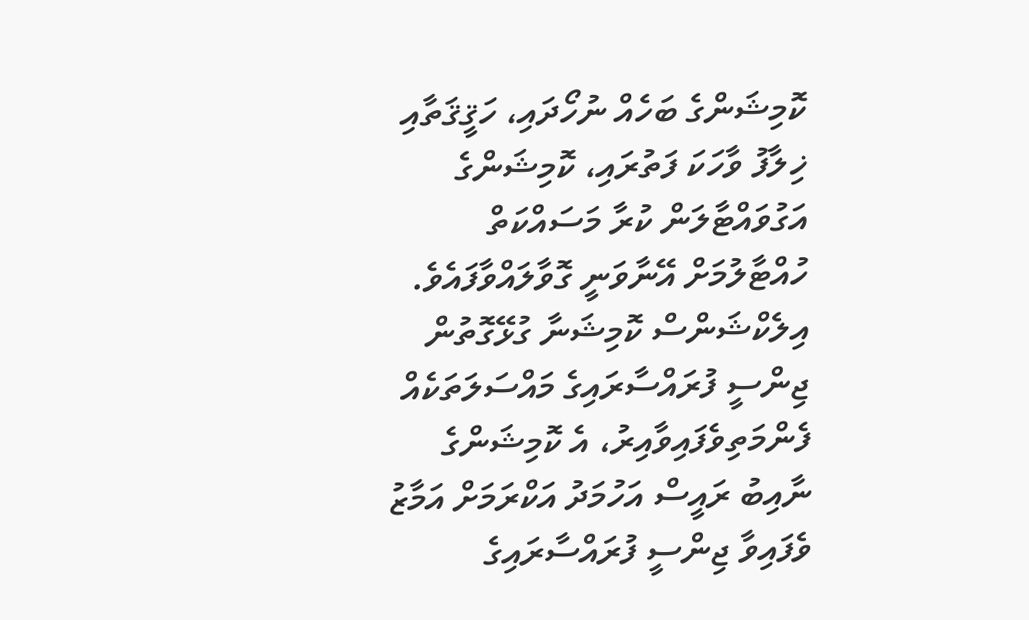ކޮމިޝަންގެ ބަހެއް ނުހޯދައި، ހަޤީޤަތާއި ޚިލާފު ވާހަކަ ފަތުރައި، ކޮމިޝަންގެ އަގުވައްޓާލަން ކުރާ މަސައްކަތް ހުއްޓާލުމަށް އޭނާވަނީ ގޮވާލައްވާފައެވެ.
އިލެކްޝަންސް ކޮމިޝަނާ ގުޅޭގޮތުން ޖިންސީ ފުރައްސާރައިގެ މައްސަލަތަކެއް ފެންމަތިވެފައިވާއިރު، އެ ކޮމިޝަންގެ ނާއިބު ރައީސް އަހުމަދު އަކްރަމަށް އަމާޒު ވެފައިވާ ޖިންސީ ފުރައްސާރައިގެ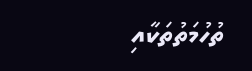ތުހުމަތުތަކާއި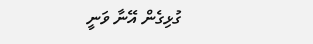ގުޅިގެން އޭނާ ވަނީ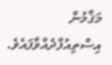މަޤާމުން އިސްތިއުފާދެއްވާފައެވެ.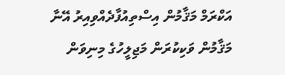އަކްރަމް މަޤާމުން އިސްތިއުފާދެއްވިއިރު އޭނާ މަޤާމުން ވަކިކުރަން މަޖިލީހުގެ މިނިވަން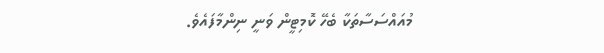މުއައްސަސާތަކާ ބެހޭ ކޮމިޓީން ވަނީ ނިންމާފައެވެ.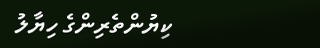ކިޔުންތެރިންގެ ހިޔާލު